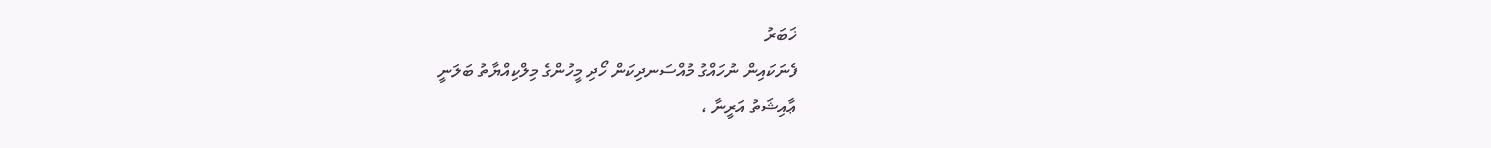ޚަބަރު
ފެނަކައިން ނުހައްގު މުއްސަނދިކަން ހޯދި މީހުންގެ މިލްކިއްޔާތު ބަލަނީ
ޢާއިޝަތު އަރީނާ ،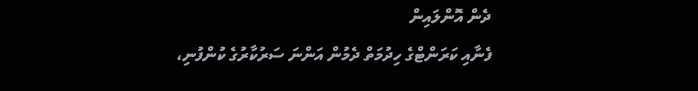ދެން އޮންލައިން
ފެނާއި ކަރަންޓްގެ ހިދުމަތް ދެމުން އަންނަ ސަރުކާރުގެ ކުންފުނި،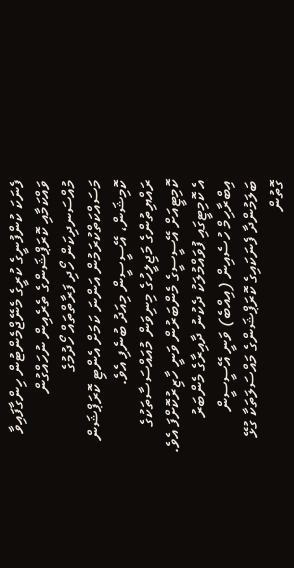ފެނަކަ ކުންފުނީގެ ކުރީގެ މެނޭޖްމެންޓުން ހިންގާފައިވާ ވައްކަމާއި ކޮރަޕްޝަންގެ ތެރެއިން ނުހައްގުން މުއްސަނދިކަން ހޯދި ފަރާތްތައް ހޯދުމުގެ މަސައްކަތްކުރަމުން އަންނަ ކަމަށް އެންޓި ކޮރަޕްޝަން ކޮމިޝަން، އޭސީސީން މިއަދު ބުނެފި އެވެ.
ރައްޔިތުންގެ މަޖިލީހުގެ މިނިވަން މުއައްސަސާތަކުގެ ކޮމިޓީއަށް އޭސީސީގެ މެންބަރުން ވަނީ ހާޒިރުކޮށްފަ އެވެ. އެ ކޮމިޓީގައި ފުވައްމުލަކު ދެކުނު ދާއިރާގެ މެންބަރު އިބްރާހިމް ހުސެއިން (އިއްބެ) ވަނީ އޭސީސީން ބަލަމުންދާ ފެނަކައިގެ ކޮރަޕްޝަންގެ މައްސަލަތަކާ ގުޅޭ ގޮތުން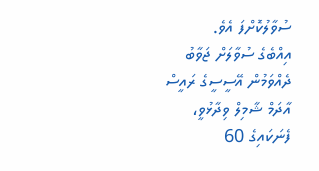ސުވާލުކޮށްފަ އެވެ.
އިއްބެގެ ސުވާލަށް ޖަވާބު ދެއްވަމުން އޭސީސީގެ ރައީސް އާދަމް ޝާމިލް ވިދާޅުވީ، ފެނަކައިގެ 60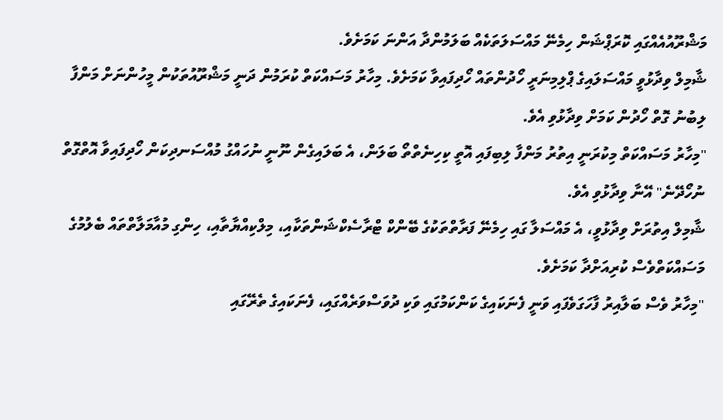މަޝްރޫއުއެއްގައި ކޮރަޕްޝަން ހިމެނޭ މައްސަލަތަކެއް ބަލަމުންދާ އަންނަ ކަމަށެވެ.
ޝާމިލް ވިދާޅުވީ މައްސަލައިގެ ޕްލިމިނަރީ ހޯދުންތައް ހޯދިފައިވާ ކަމަށެވެ. މިހާރު މަސައްކަތް ކުރަމުން ދަނީ މަޝްރޫއުތަކުން މީހުންނަށް މަންފާ ލިބުނު ގޮތް ހޯދުން ކަމަށް ވިދާޅުވި އެވެ.
"މިހާރު މަސައްކަތް މިކުރަނީ އިތުރު މަންފާ ލިބިފައި އޮތީ ކިހިނެތްތޯ ބަލަން، އެ ބަލައިގެން ނޫނީ ނުހައްގު މުއްސަނދިކަން ހޯދިފައިވާ އޮތްގޮތް ނުހޯދޭނެ" އޭނާ ވިދާޅުވި އެވެ.
ޝާމިލް އިތުރަށް ވިދާޅުވީ، އެ މައްސަލާ ގައި ހިމެނޭ ފަރާތްތަކުގެ ބޭންކް ޓްރާސެކްޝަންތަކާއި، މިލްކިއްޔާތާއި، ހިންގި މުއާމަލާތްތައް ބެލުމުގެ މަސައްކަތްވެސް ކުރިއަށްދާ ކަމަށެވެ.
"މިހާރު ވެސް ބަލާއިރު ފާހަގަވެފައި ވަނީ ފެނަކައިގެ ކަންކަމުގައި ވަކި ދުވަސްވަރެއްގައި، ފެނަކައިގެ ތެރޭގައި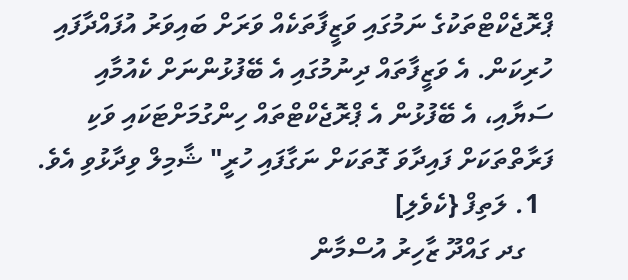ޕްރޮޖެކްޓްތަކުގެ ނަމުގައި ވަޒީފާތަކެއް ވަރަށް ބައިވަރު އުފައްދާފައި ހުރިކަން. އެ ވަޒީފާތައް ދިނުމުގައި އެ ބޭފުޅުންނަށް ކެއުމާއި ސަޔާއި، އެ ބޭފުޅުން އެ ޕްރޮޖެކްޓްތައް ހިންގުމަށްޓަކައި ވަކި ފަރާތްތަކަށް ފައިދާވަ ގޮތަކަށް ނަގާފައި ހުރީ" ޝާމިލް ވިދާޅުވި އެވެ.
  1. ލަތިފް {ކެވެލި]
    ގދ ގައްދޫ ޒާހިރު އުސްމާން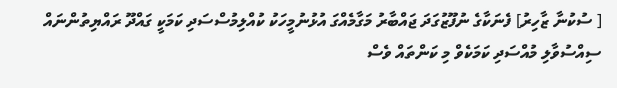[ ސުކުނާ ޒާހިރު] ފެނަކާގެ ނުފޫޒުގަދަ ޖައްބާރު މަގާމެއްގަ އުޅުނުމީހަކު ކުއްލިމުސްސަދި ކަމަކީ ގައްދޫ ރައްޔިތުންނައް ސިއްސުވާލި މުއްސަދި ކަމަކެވް މި ކަންތައް ވެސް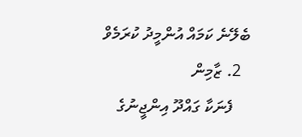ބެލޭނެ ކަމައް އުންމީދު ކުރަމެވް
  2. ޒާމިން
    ފެނަކާ ގައްދޫ އިންޖީނުގެ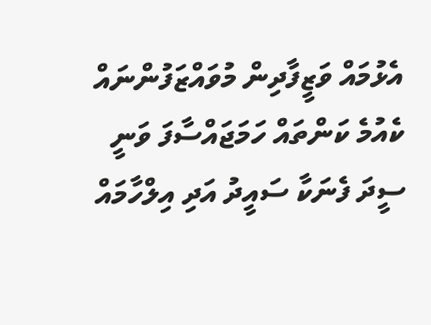އެޅުމައް ވަޒީފާދިން މުވައްޒަފުންނައް ކެއުމެ ކަންތައް ހަމަޖައްސާފަ ވަނީ ސީދަ ފެނަކާ ސައީދު އަދި އިލްހާމައް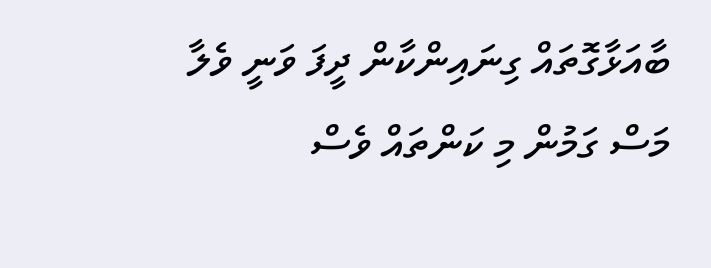ބާއަޅާގޮތައް ގިނައިންކާން ދީފަ ވަނީ ވެލާ މަސް ގަމުން މި ކަންތައް ވެސް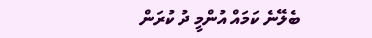ބެލޭނެ ކަމައް އުންމީ ދު ކުރަން